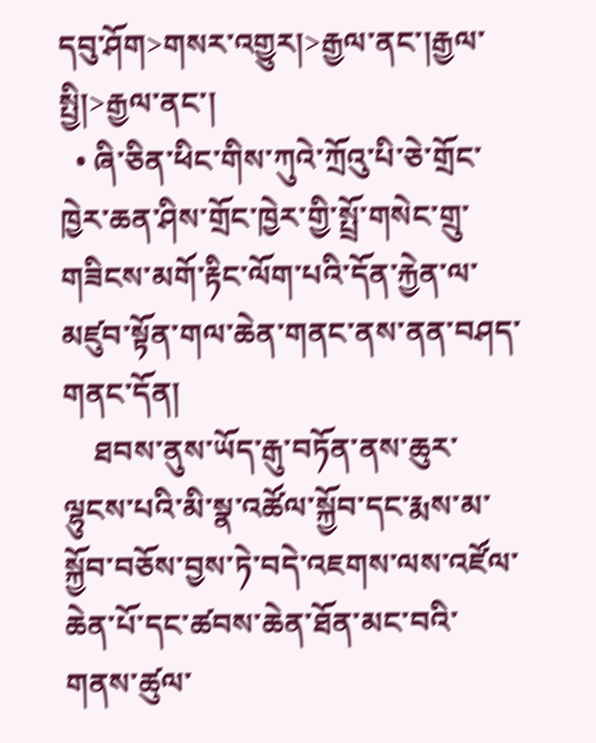དབུ་ཤོག>གསར་འགྱུར།>རྒྱལ་ནང་།རྒྱལ་སྤྱི།>རྒྱལ་ནང་།
  • ཞི་ཅིན་ཕིང་གིས་ཀུའེ་ཀྲོའུ་པི་ཅེ་གྲོང་ཁྱེར་ཆན་ཤིས་གྲོང་ཁྱེར་གྱི་སྤྲོ་གསེང་གྲུ་གཟིངས་མགོ་རྟིང་ལོག་པའི་དོན་རྐྱེན་ལ་མཛུབ་སྟོན་གལ་ཆེན་གནང་ནས་ནན་བཤད་གནང་དོན།
    ཐབས་ནུས་ཡོད་རྒུ་བཏོན་ནས་ཆུར་ལྷུངས་པའི་མི་སྣ་འཚོལ་སྐྱོབ་དང་རྨས་མ་སྐྱོབ་བཅོས་བྱས་ཏེ་བདེ་འཇགས་ལས་འཛོལ་ཆེན་པོ་དང་ཚབས་ཆེན་ཐོན་མང་བའི་གནས་ཚུལ་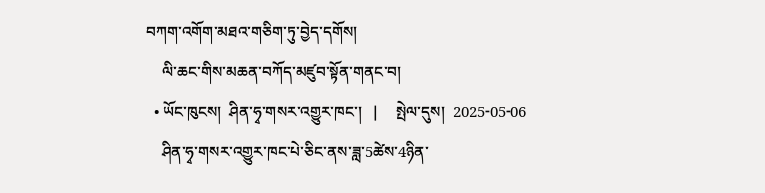བཀག་འགོག་མཐའ་གཅིག་ཏུ་བྱེད་དགོས།
    ལི་ཆང་གིས་མཆན་བཀོད་མཛུབ་སྟོན་གནང་བ།
  • ཡོང་ཁུངས།  ཤིན་ཧྭ་གསར་འགྱུར་ཁང་།   |     སྤེལ་དུས།  2025-05-06
    ཤིན་ཧྭ་གསར་འགྱུར་ཁང་པེ་ཅིང་ནས་ཟླ་5ཚེས་4ཉིན་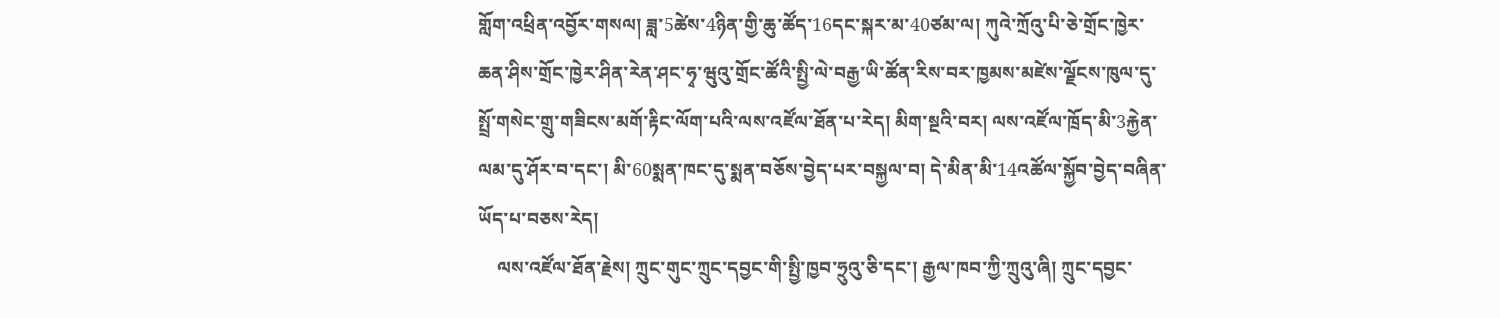གློག་འཕྲིན་འབྱོར་གསལ། ཟླ་5ཚེས་4ཉིན་གྱི་ཆུ་ཚོད་16དང་སྐར་མ་40ཙམ་ལ། ཀུའེ་ཀྲོའུ་པི་ཅེ་གྲོང་ཁྱེར་ཆན་ཤིས་གྲོང་ཁྱེར་ཤིན་རེན་ཤང་ཧྭ་ཝུའུ་གྲོང་ཚོའི་སྤྱི་ལེ་བརྒྱ་ཡི་ཚོན་རིས་བར་ཁྱམས་མཛེས་ལྗོངས་ཁུལ་དུ་སྤྲོ་གསེང་གྲུ་གཟིངས་མགོ་རྟིང་ལོག་པའི་ལས་འཛོལ་ཐོན་པ་རེད། མིག་སྔའི་བར། ལས་འཛོལ་ཁྲོད་མི་3རྐྱེན་ལམ་དུ་ཤོར་བ་དང་། མི་60སྨན་ཁང་དུ་སྨན་བཅོས་བྱེད་པར་བསྐྱལ་བ། དེ་མིན་མི་14འཚོལ་སྐྱོབ་བྱེད་བཞིན་ཡོད་པ་བཅས་རེད།
    ལས་འཛོལ་ཐོན་རྗེས། ཀྲུང་གུང་ཀྲུང་དབྱང་གི་སྤྱི་ཁྱབ་ཧྲུའུ་ཅི་དང་། རྒྱལ་ཁབ་ཀྱི་ཀྲུའུ་ཞི། ཀྲུང་དབྱང་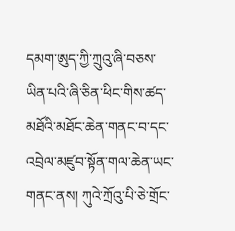དམག་ཨུད་ཀྱི་ཀྲུའུ་ཞི་བཅས་ཡིན་པའི་ཞི་ཅིན་ཕིང་གིས་ཚད་མཐོའི་མཐོང་ཆེན་གནང་བ་དང་འབྲེལ་མཛུབ་སྟོན་གལ་ཆེན་ཡང་གནང་ནས། ཀུའེ་ཀྲོའུ་པི་ཅེ་གྲོང་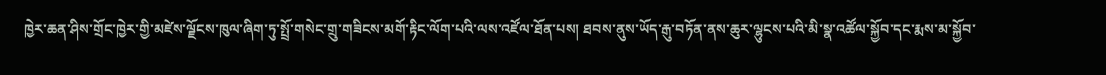ཁྱེར་ཆན་ཤིས་གྲོང་ཁྱེར་གྱི་མཛེས་ལྗོངས་ཁུལ་ཞིག་ཏུ་སྤྲོ་གསེང་གྲུ་གཟིངས་མགོ་རྟིང་ལོག་པའི་ལས་འཛོལ་ཐོན་པས། ཐབས་ནུས་ཡོད་རྒུ་བཏོན་ནས་ཆུར་ལྷུངས་པའི་མི་སྣ་འཚོལ་སྐྱོབ་དང་རྨས་མ་སྐྱོབ་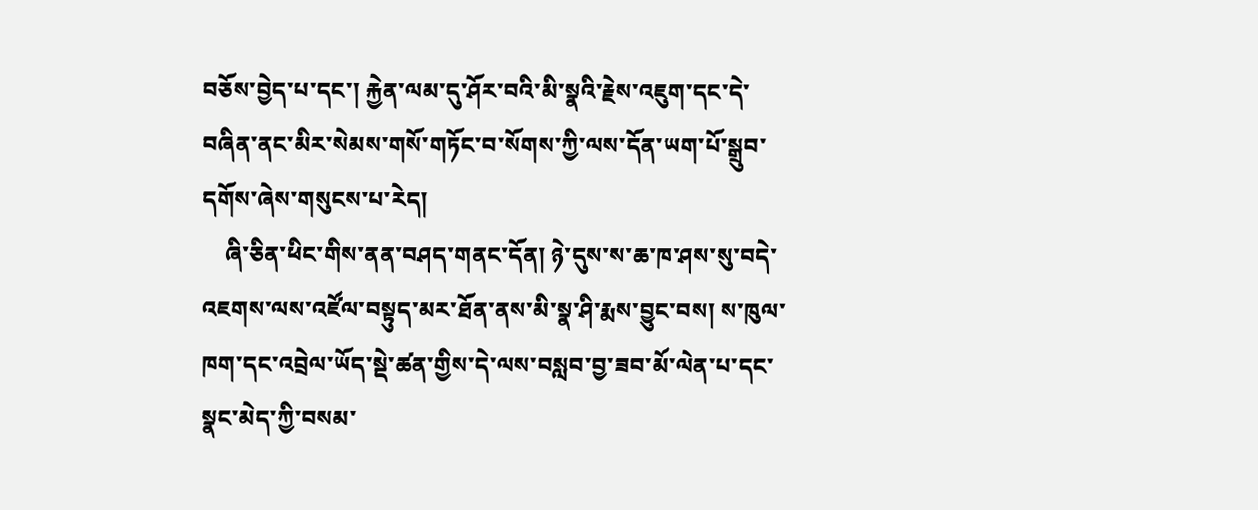བཅོས་བྱེད་པ་དང་། རྐྱེན་ལམ་དུ་ཤོར་བའི་མི་སྣའི་རྗེས་འཇུག་དང་དེ་བཞིན་ནང་མིར་སེམས་གསོ་གཏོང་བ་སོགས་ཀྱི་ལས་དོན་ཡག་པོ་སྒྲུབ་དགོས་ཞེས་གསུངས་པ་རེད།
    ཞི་ཅིན་ཕིང་གིས་ནན་བཤད་གནང་དོན། ཉེ་དུས་ས་ཆ་ཁ་ཤས་སུ་བདེ་འཇགས་ལས་འཛོལ་བསྟུད་མར་ཐོན་ནས་མི་སྣ་ཤི་རྨས་བྱུང་བས། ས་ཁུལ་ཁག་དང་འབྲེལ་ཡོད་སྡེ་ཚན་གྱིས་དེ་ལས་བསླབ་བྱ་ཟབ་མོ་ལེན་པ་དང་སྣང་མེད་ཀྱི་བསམ་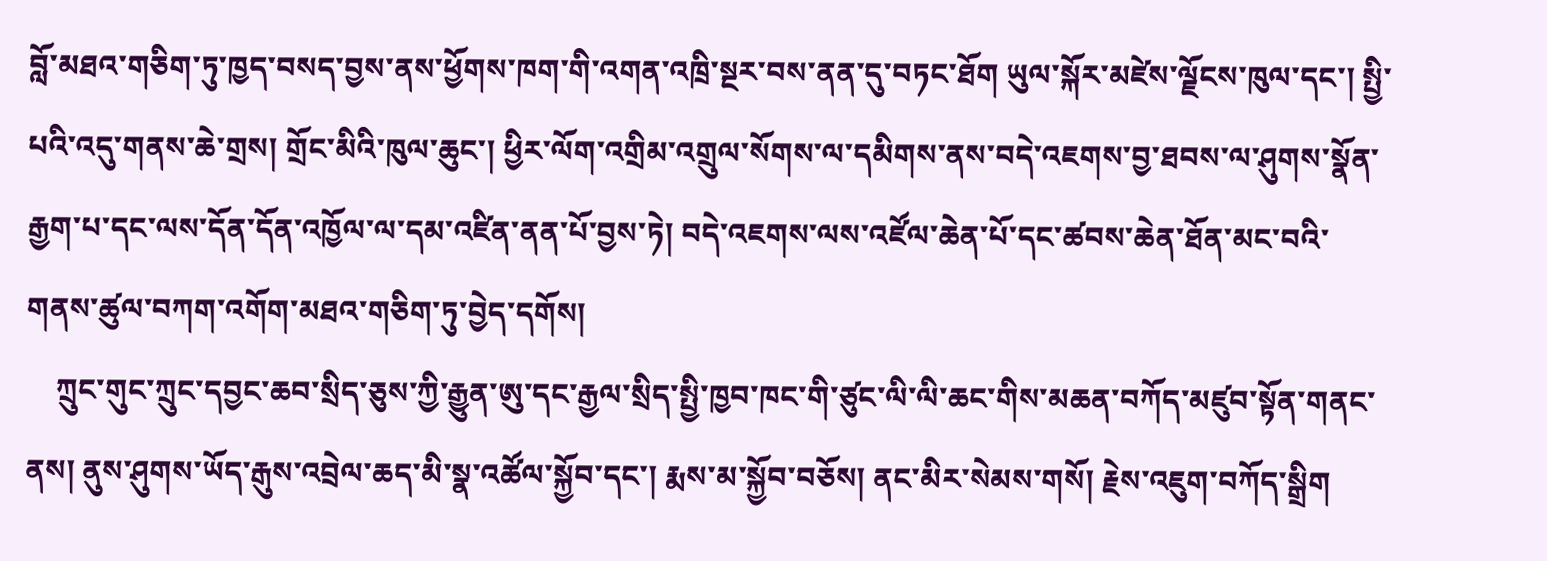བློ་མཐའ་གཅིག་ཏུ་ཁྱད་བསད་བྱས་ནས་ཕྱོགས་ཁག་གི་འགན་འཁྲི་སྔར་བས་ནན་དུ་བཏང་ཐོག ཡུལ་སྐོར་མཛེས་ལྗོངས་ཁུལ་དང་། སྤྱི་པའི་འདུ་གནས་ཆེ་གྲས། གྲོང་མིའི་ཁུལ་ཆུང་། ཕྱིར་ལོག་འགྲིམ་འགྲུལ་སོགས་ལ་དམིགས་ནས་བདེ་འཇགས་བྱ་ཐབས་ལ་ཤུགས་སྣོན་རྒྱག་པ་དང་ལས་དོན་དོན་འཁྱོལ་ལ་དམ་འཛིན་ནན་པོ་བྱས་ཏེ། བདེ་འཇགས་ལས་འཛོལ་ཆེན་པོ་དང་ཚབས་ཆེན་ཐོན་མང་བའི་གནས་ཚུལ་བཀག་འགོག་མཐའ་གཅིག་ཏུ་བྱེད་དགོས།
    ཀྲུང་གུང་ཀྲུང་དབྱང་ཆབ་སྲིད་ཅུས་ཀྱི་རྒྱུན་ཨུ་དང་རྒྱལ་སྲིད་སྤྱི་ཁྱབ་ཁང་གི་ཙུང་ལི་ལི་ཆང་གིས་མཆན་བཀོད་མཛུབ་སྟོན་གནང་ནས། ནུས་ཤུགས་ཡོད་རྒུས་འབྲེལ་ཆད་མི་སྣ་འཚོལ་སྐྱོབ་དང་། རྨས་མ་སྐྱོབ་བཅོས། ནང་མིར་སེམས་གསོ། རྗེས་འཇུག་བཀོད་སྒྲིག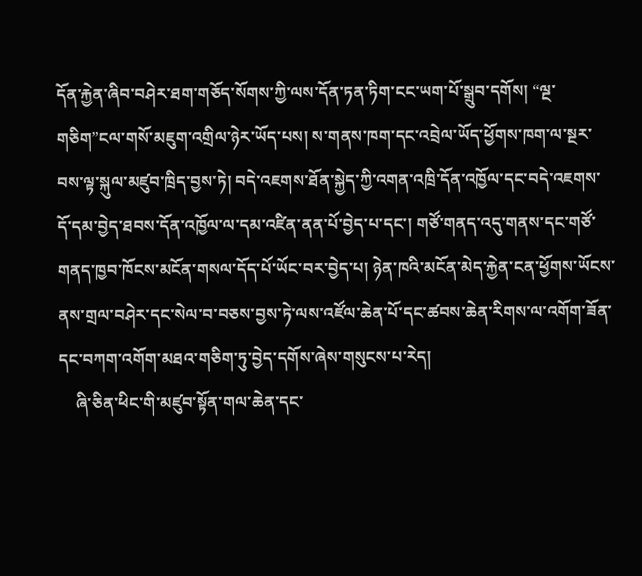དོན་རྐྱེན་ཞིབ་བཤེར་ཐག་གཅོད་སོགས་ཀྱི་ལས་དོན་ཏན་ཏིག་ངང་ཡག་པོ་སྒྲུབ་དགོས། “ལྔ་གཅིག”ངལ་གསོ་མཇུག་འགྲིལ་ཉེར་ཡོད་པས། ས་གནས་ཁག་དང་འབྲེལ་ཡོད་ཕྱོགས་ཁག་ལ་སྔར་བས་ལྟ་སྐུལ་མཛུབ་ཁྲིད་བྱས་ཏེ། བདེ་འཇགས་ཐོན་སྐྱེད་ཀྱི་འགན་འཁྲི་དོན་འཁྱོལ་དང་བདེ་འཇགས་དོ་དམ་བྱེད་ཐབས་དོན་འཁྱོལ་ལ་དམ་འཛིན་ནན་པོ་བྱེད་པ་དང་། གཙོ་གནད་འདུ་གནས་དང་གཙོ་གནད་ཁྱབ་ཁོངས་མངོན་གསལ་དོད་པོ་ཡོང་བར་བྱེད་པ། ཉེན་ཁའི་མངོན་མེད་རྐྱེན་ངན་ཕྱོགས་ཡོངས་ནས་གྲལ་བཤེར་དང་སེལ་བ་བཅས་བྱས་ཏེ་ལས་འཛོལ་ཆེན་པོ་དང་ཚབས་ཆེན་རིགས་ལ་འགོག་ཟོན་དང་བཀག་འགོག་མཐའ་གཅིག་ཏུ་བྱེད་དགོས་ཞེས་གསུངས་པ་རེད།
    ཞི་ཅིན་ཕིང་གི་མཛུབ་སྟོན་གལ་ཆེན་དང་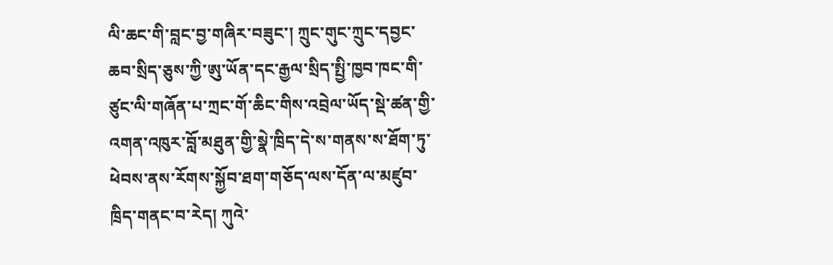ལི་ཆང་གི་བླང་བྱ་གཞིར་བཟུང་། ཀྲུང་གུང་ཀྲུང་དབྱང་ཆབ་སྲིད་ཅུས་ཀྱི་ཨུ་ཡོན་དང་རྒྱལ་སྲིད་སྤྱི་ཁྱབ་ཁང་གི་ཙུང་ལི་གཞོན་པ་ཀྲང་གོ་ཆིང་གིས་འབྲེལ་ཡོད་སྡེ་ཚན་གྱི་འགན་འཁུར་བློ་མཐུན་གྱི་སྣེ་ཁྲིད་དེ་ས་གནས་ས་ཐོག་ཏུ་ཕེབས་ནས་རོགས་སྐྱོབ་ཐག་གཅོད་ལས་དོན་ལ་མཛུབ་ཁྲིད་གནང་བ་རེད། ཀུའེ་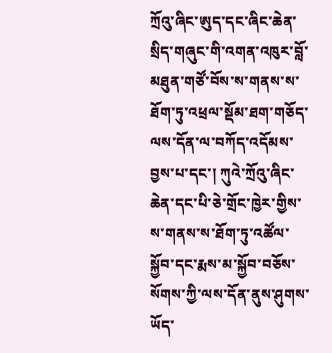ཀྲོའུ་ཞིང་ཨུད་དང་ཞིང་ཆེན་སྲིད་གཞུང་གི་འགན་འཁུར་བློ་མཐུན་གཙོ་བོས་ས་གནས་ས་ཐོག་ཏུ་འཕྲལ་སྡོམ་ཐག་གཅོད་ལས་དོན་ལ་བཀོད་འདོམས་བྱས་པ་དང་། ཀུའེ་ཀྲོའུ་ཞིང་ཆེན་དང་པི་ཅེ་གྲོང་ཁྱེར་གྱིས་ས་གནས་ས་ཐོག་ཏུ་འཚོལ་སྐྱོབ་དང་རྨས་མ་སྐྱོབ་བཅོས་སོགས་ཀྱི་ལས་དོན་ནུས་ཤུགས་ཡོད་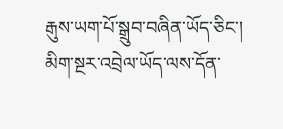རྒུས་ཡག་པོ་སྒྲུབ་བཞིན་ཡོད་ཅིང་། མིག་སྔར་འབྲེལ་ཡོད་ལས་དོན་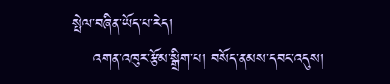སྤེལ་བཞིན་ཡོད་པ་རེད།
    འགན་འཁུར་རྩོམ་སྒྲིག་པ། བསོད་ནམས་དབང་འདུས།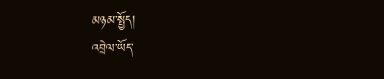མཉམ་སྤྱོད།
འབྲེལ་ཡོད་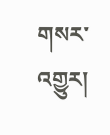གསར་འགྱུར།